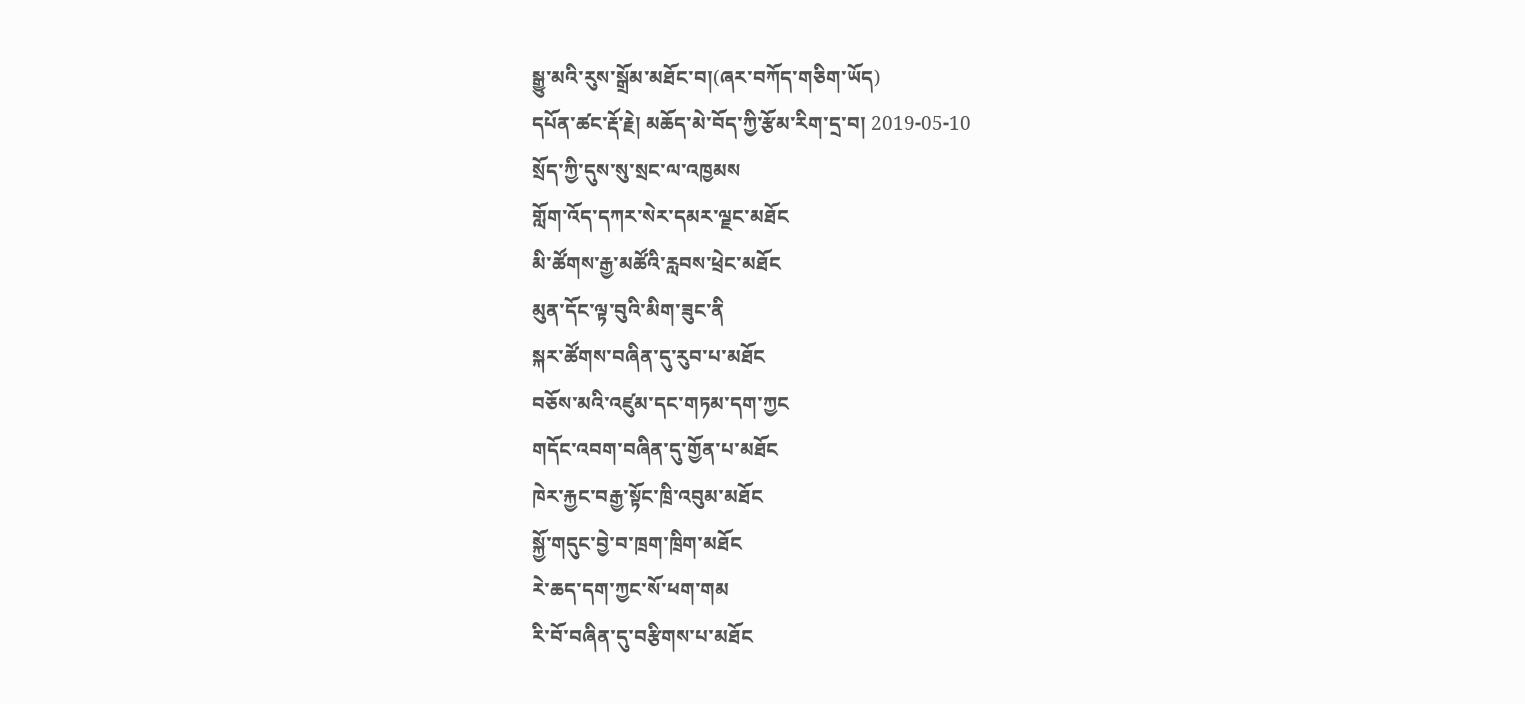སྒྱུ་མའི་རུས་སྒྲོམ་མཐོང་བ།(ཞར་བཀོད་གཅིག་ཡོད)
དཔོན་ཚང་རྡོ་རྗེ། མཆོད་མེ་བོད་ཀྱི་རྩོམ་རིག་དྲ་བ། 2019-05-10
སྲོད་ཀྱི་དུས་སུ་སྲང་ལ་འཁྱམས
གློག་འོད་དཀར་སེར་དམར་ལྗང་མཐོང
མི་ཚོགས་རྒྱ་མཚོའི་རླབས་ཕྲེང་མཐོང
མུན་དོང་ལྟ་བུའི་མིག་ཟུང་ནི
སྐར་ཚོགས་བཞིན་དུ་རུབ་པ་མཐོང
བཅོས་མའི་འཛུམ་དང་གཏམ་དག་ཀྱང
གདོང་འབག་བཞིན་དུ་གྱོན་པ་མཐོང
ཁེར་རྐྱང་བརྒྱ་སྟོང་ཁྲི་འབུམ་མཐོང
སྐྱོ་གདུང་བྱེ་བ་ཁྲག་ཁྲིག་མཐོང
རེ་ཆད་དག་ཀྱང་སོ་ཕག་གམ
རི་བོ་བཞིན་དུ་བརྩིགས་པ་མཐོང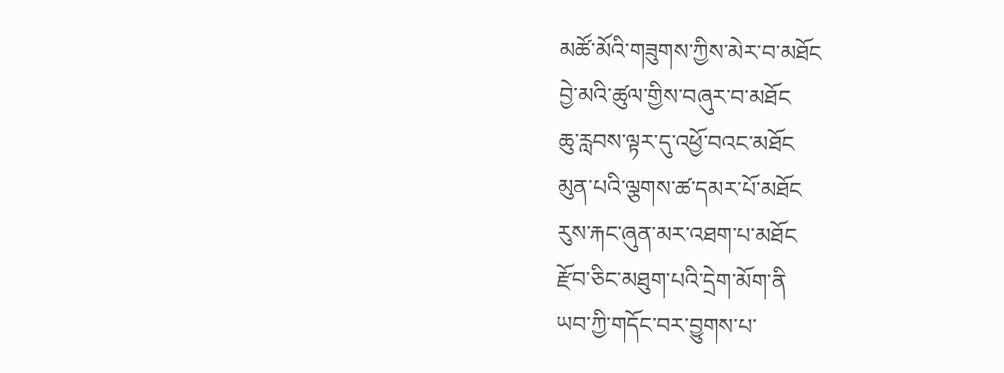མཚོ་མོའི་གཟུགས་ཀྱིས་མེར་བ་མཐོང
བྱེ་མའི་ཚུལ་གྱིས་བཞུར་བ་མཐོང
ཆུ་རླབས་ལྟར་དུ་འཕྱོ་བའང་མཐོང
མུན་པའི་ལྕགས་ཚ་དམར་པོ་མཐོང
རུས་རྐང་ཞུན་མར་འཐག་པ་མཐོང
རྫོབ་ཅིང་མཐུག་པའི་དྲེག་མོག་ནི
ཡབ་ཀྱི་གདོང་བར་བྱུགས་པ་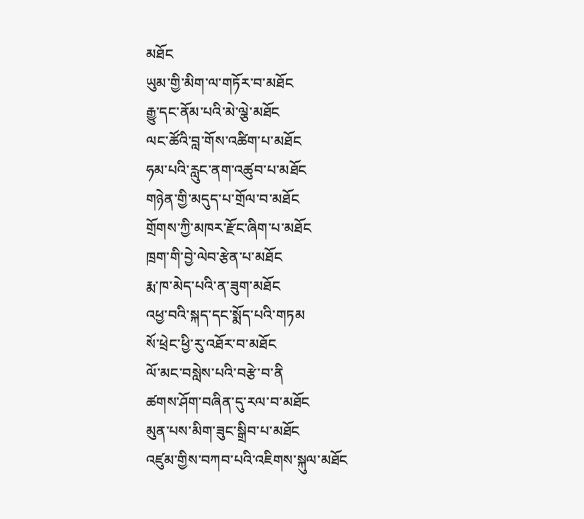མཐོང
ཡུམ་གྱི་མིག་ལ་གཏོར་བ་མཐོང
རྒྱུ་དང་ནོམ་པའི་མེ་ལྕེ་མཐོང
ལང་ཚོའི་བླ་གོས་འཚིག་པ་མཐོང
ཧམ་པའི་རླུང་ནག་འཚུབ་པ་མཐོང
གཉེན་གྱི་མདུད་པ་གྲོལ་བ་མཐོང
གྲོགས་ཀྱི་མཁར་རྫོང་ཞིག་པ་མཐོང
ཁྲག་གི་བྱེ་ལེབ་རྩེན་པ་མཐོང
རྨ་ཁ་མེད་པའི་ན་ཟུག་མཐོང
འཕྱ་བའི་སྐད་དང་སྨོད་པའི་གཏམ
སོ་ཕྲེང་ཕྱི་རུ་འཐོར་བ་མཐོང
ལོ་མང་བསླེས་པའི་བརྩེ་བ་ནི
ཚགས་ཤོག་བཞིན་དུ་རལ་བ་མཐོང
མུན་པས་མིག་ཟུང་སྒྲིབ་པ་མཐོང
འཛུམ་གྱིས་བཀབ་པའི་འཇིགས་སྐུལ་མཐོང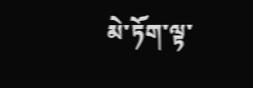མེ་ཏོག་ལྟ་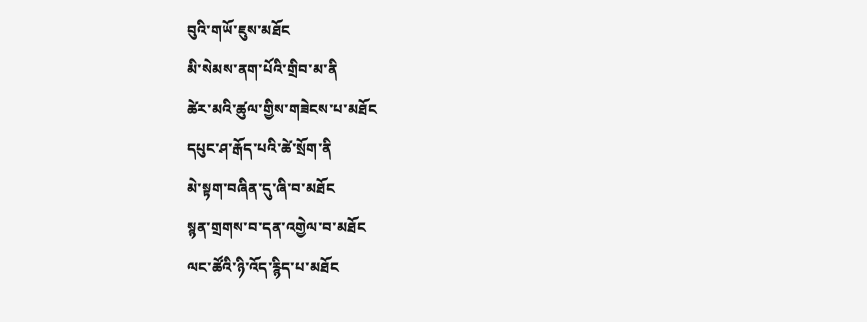བུའི་གཡོ་ཇུས་མཐོང
མི་སེམས་ནག་པོའི་གྲིབ་མ་ནི
ཚེར་མའི་ཚུལ་གྱིས་གཟེངས་པ་མཐོང
དཔུང་ཤ་རྒོད་པའི་ཚེ་སྲོག་ནི
མེ་སྟག་བཞིན་དུ་ཞི་བ་མཐོང
སྙན་གྲགས་བ་དན་འགྱེལ་བ་མཐོང
ལང་ཚོའི་ཉི་འོད་རྙིད་པ་མཐོང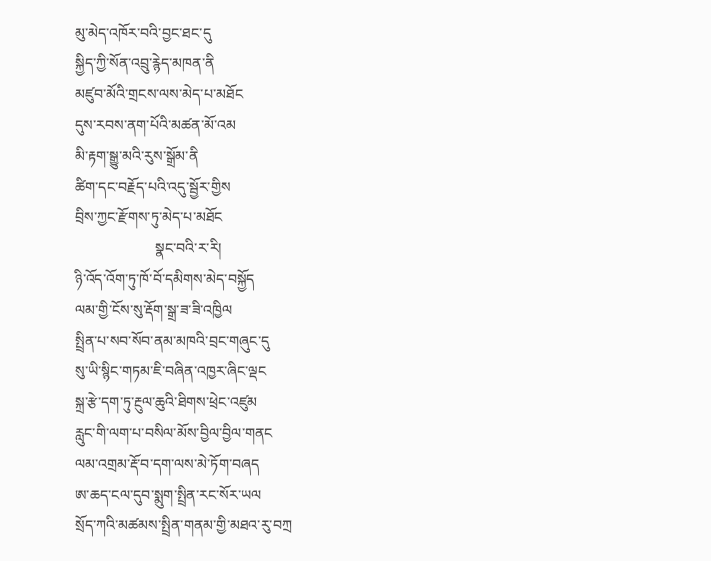མུ་མེད་འཁོར་བའི་བྱང་ཐང་དུ
སྐྱིད་ཀྱི་སོན་འབྲུ་རྙེད་མཁན་ནི
མཛུབ་མོའི་གྲངས་ལས་མེད་པ་མཐོང
དུས་རབས་ནག་པོའི་མཚན་མོ་འམ
མི་རྟག་སྒྱུ་མའི་རུས་སྒྲོམ་ནི
ཚིག་དང་བརྗོད་པའི་འདུ་སྦྱོར་གྱིས
བྲིས་ཀྱང་རྫོགས་ཏུ་མེད་པ་མཐོང
                      སྣང་བའི་ར་རི།
ཉི་འོད་འོག་ཏུ་ཁོ་བོ་དམིགས་མེད་བསྐྱོད
ལམ་གྱི་ངོས་སུ་རྡོག་སྒྲ་ཟ་ཟི་འཁྱིལ
སྤྲིན་པ་སབ་སོབ་ནམ་མཁའི་བྲང་གཞུང་དུ
སུ་ཡི་སྙིང་གཏམ་ཇི་བཞིན་འཁྱར་ཞིང་ལྡང
སྐྲ་རྩེ་དག་ཏུ་རྔུལ་ཆུའི་ཐིགས་ཕྲེང་འཛུམ
རླུང་གི་ལག་པ་བསིལ་མོས་བྱིལ་བྱིལ་གནང
ལམ་འགྲམ་རྡོ་བ་དག་ལས་མེ་ཏོག་བཞད
ཨ་ཆད་ངལ་དུབ་སྨུག་སྤྲིན་རང་སོར་ཡལ
སྲོད་ཀའི་མཚམས་སྤྲིན་གནམ་གྱི་མཐའ་རུ་བཀྲ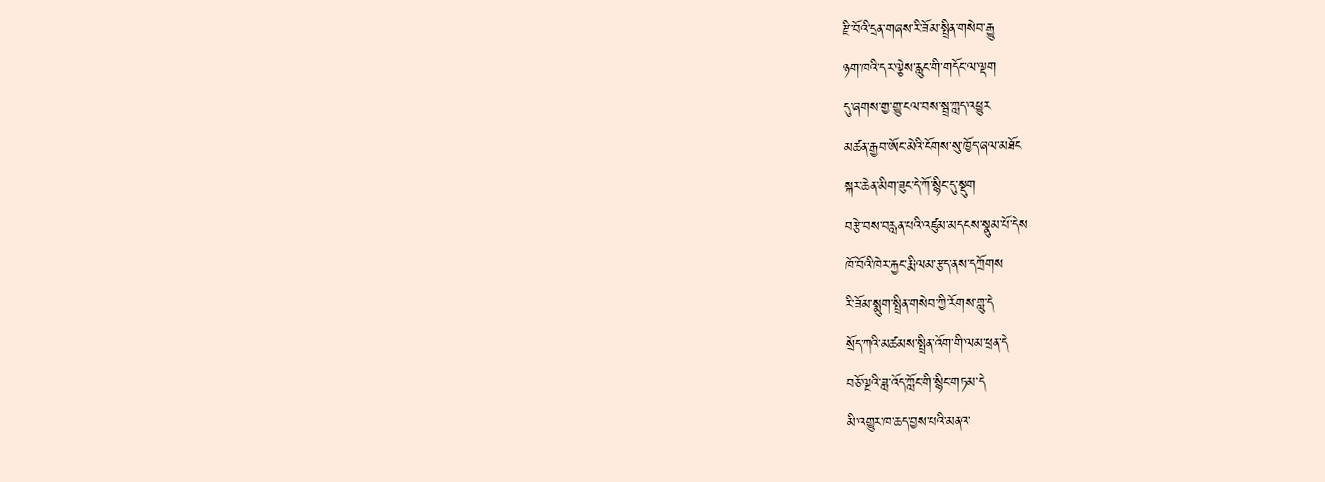རྫི་བོའི་དྲན་གཞས་རི་ཟོམ་སྤྲིན་གསེབ་རྒྱུ
ཉག་ཁའི་དར་ལྕེས་རླུང་གི་གདོང་ལ་ལྡག
དུ་ཞགས་གྱ་གྱུ་ངལ་བས་སྦྲ་ཀླད་འཕྱུར
མཚན་རྒྱབ་ཨོང་མེའི་ངོགས་སུ་ཁྱོད་ཞལ་མཐོང
སྐར་ཆེན་མིག་ཟུང་དེ་ཀོ་སྙིང་དུ་སྡུག
བརྩེ་བས་བརླན་པའི་འཛུམ་མདངས་སྣུམ་པོ་དེས
ཁོ་བོའི་ཁེར་རྐྱང་རྨི་ལམ་རྩད་ནས་དཀྲོགས
རི་ཟོམ་སྨུག་སྤྲིན་གསེབ་ཀྱི་རོགས་གླུ་དེ
སྲོད་ཀའི་མཚམས་སྤྲིན་འོག་གི་ལམ་ཕྲན་དེ
བཅོ་ལྔའི་ཟླ་འོད་ཀློང་གི་སྙིང་གཏམ་དེ
མི་འགྱུར་ཁ་ཆད་བྱས་པའི་མནའ་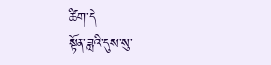ཚིག་དེ
སྟོན་ཟླའི་དུས་སུ་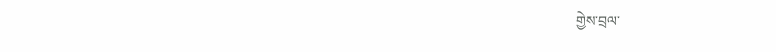གྱེས་བྲལ་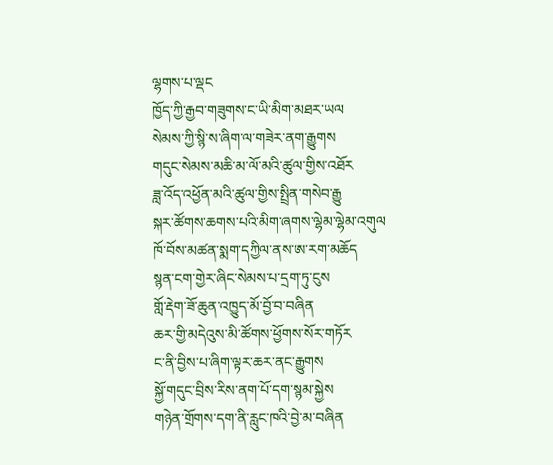ལྷགས་པ་ལྡང
ཁྱོད་ཀྱི་རྒྱབ་གཟུགས་ང་ཡི་མིག་མཐར་ཡལ
སེམས་ཀྱི་སྙི་ས་ཞིག་ལ་གཟེར་ནག་རྒྱུགས
གདུང་སེམས་མཆི་མ་ལོ་མའི་ཚུལ་གྱིས་འཐོར
ཟླ་འོད་འཕྱོན་མའི་ཚུལ་གྱིས་སྤྲིན་གསེབ་རྒྱུ
སྐར་ཚོགས་ཆགས་པའི་མིག་ཞགས་ལྷེམ་ལྷེམ་འགུལ
ཁོ་བོས་མཚན་སྨག་དཀྱིལ་ནས་ཨ་རག་མཆོད
སྙན་ངག་གྱེར་ཞིང་སེམས་པ་དྲག་ཏུ་ངུས
གློ་རྡེག་ཟོ་ཆུན་འཁྱུད་མོ་བྱོ་བ་བཞིན
ཆར་གྱི་མདེའུས་མི་ཚོགས་ཕྱོགས་སོར་གཏོར
ང་ནི་བྱིས་པ་ཞིག་ལྟར་ཆར་ནང་རྒྱུགས
སྐྱོ་གདུང་བྲིས་རིས་ནག་པོ་དག་སྙམ་སྐྱེས
གཉེན་གྲོགས་དག་ནི་རླུང་ཁའི་བྱེ་མ་བཞིན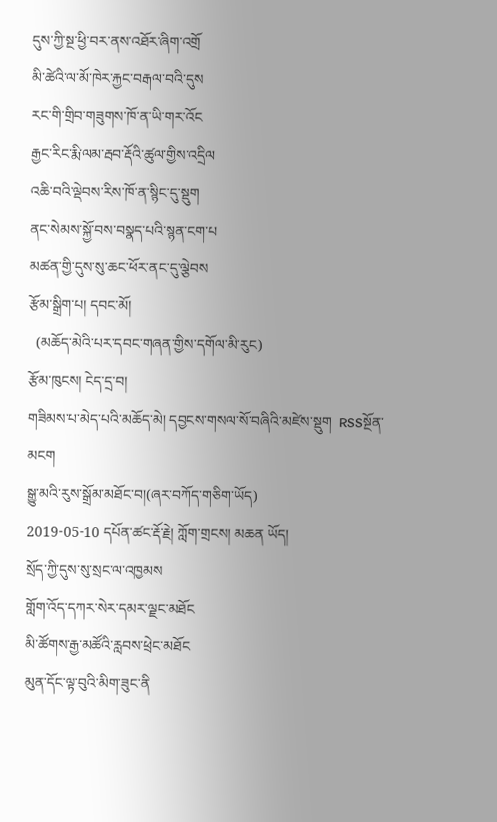དུས་ཀྱི་སྔ་ཕྱི་བར་ནས་འཐོར་ཞིག་འགྲོ
མི་ཚེའི་ལ་མོ་ཁེར་རྐྱང་བརྒལ་བའི་དུས
རང་གི་གྲིབ་གཟུགས་ཁོ་ན་ཡི་གར་འོང
རྒྱང་རིང་རྨི་ལམ་རྦབ་རྡོའི་ཚུལ་གྱིས་འདྲིལ
འཆི་བའི་ལྡེབས་རིས་ཁོ་ན་སྙིང་དུ་སྡུག
ནང་སེམས་སྐྱོ་བས་བསྣད་པའི་སྙན་ངག་པ
མཚན་གྱི་དུས་སུ་ཆང་ཕོར་ནང་དུ་ལྕེབས
རྩོམ་སྒྲིག་པ། དབང་མོ།
  (མཆོད་མེའི་པར་དབང་གཞན་གྱིས་དགོལ་མི་རུང)
རྩོམ་ཁུངས། ངེད་དྲ་བ།
གཟིམས་པ་མེད་པའི་མཆོད་མེ། དབྱངས་གསལ་སོ་བཞིའི་མཛེས་སྡུག  RSSསྔོན་མངག
སྒྱུ་མའི་རུས་སྒྲོམ་མཐོང་བ།(ཞར་བཀོད་གཅིག་ཡོད)
2019-05-10 དཔོན་ཚང་རྡོ་རྗེ། ཀློག་གྲངས། མཆན ཡོད།
སྲོད་ཀྱི་དུས་སུ་སྲང་ལ་འཁྱམས
གློག་འོད་དཀར་སེར་དམར་ལྗང་མཐོང
མི་ཚོགས་རྒྱ་མཚོའི་རླབས་ཕྲེང་མཐོང
མུན་དོང་ལྟ་བུའི་མིག་ཟུང་ནི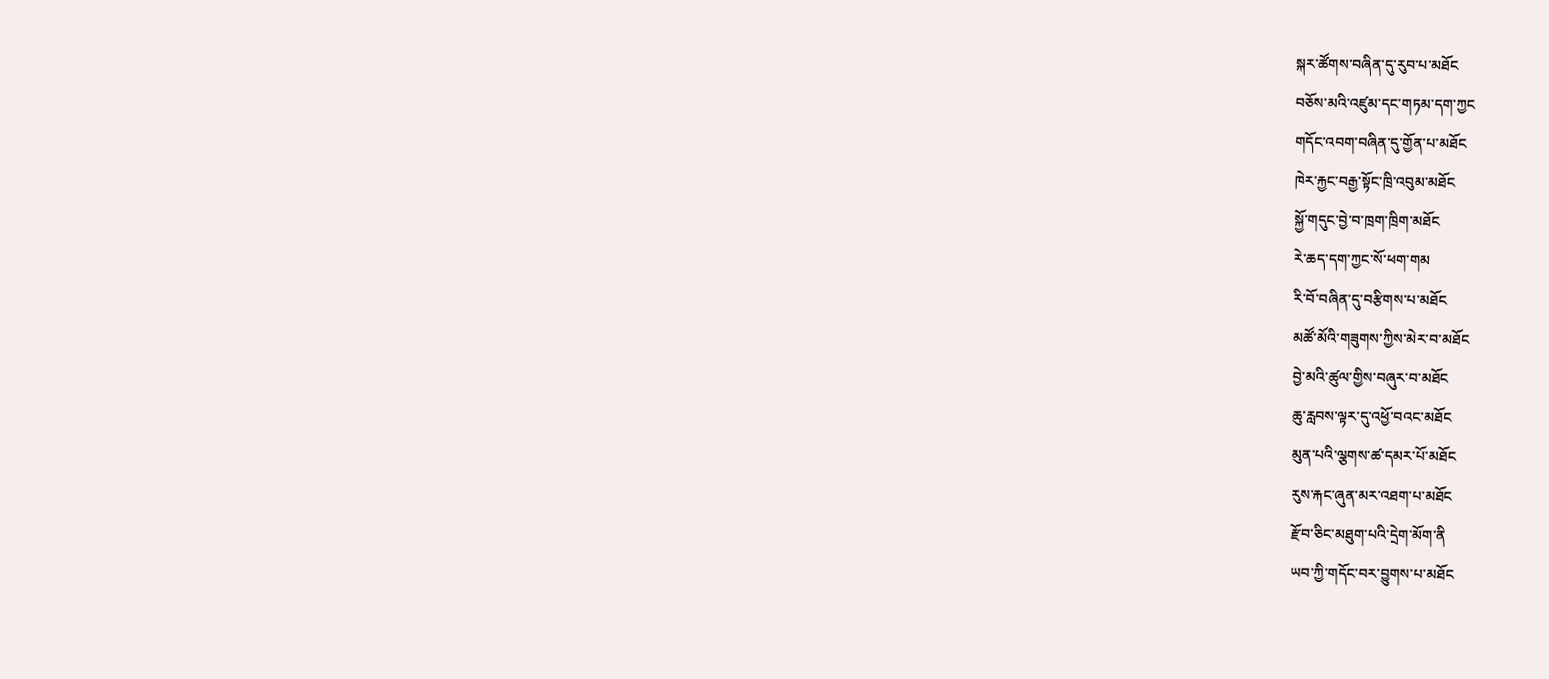སྐར་ཚོགས་བཞིན་དུ་རུབ་པ་མཐོང
བཅོས་མའི་འཛུམ་དང་གཏམ་དག་ཀྱང
གདོང་འབག་བཞིན་དུ་གྱོན་པ་མཐོང
ཁེར་རྐྱང་བརྒྱ་སྟོང་ཁྲི་འབུམ་མཐོང
སྐྱོ་གདུང་བྱེ་བ་ཁྲག་ཁྲིག་མཐོང
རེ་ཆད་དག་ཀྱང་སོ་ཕག་གམ
རི་བོ་བཞིན་དུ་བརྩིགས་པ་མཐོང
མཚོ་མོའི་གཟུགས་ཀྱིས་མེར་བ་མཐོང
བྱེ་མའི་ཚུལ་གྱིས་བཞུར་བ་མཐོང
ཆུ་རླབས་ལྟར་དུ་འཕྱོ་བའང་མཐོང
མུན་པའི་ལྕགས་ཚ་དམར་པོ་མཐོང
རུས་རྐང་ཞུན་མར་འཐག་པ་མཐོང
རྫོབ་ཅིང་མཐུག་པའི་དྲེག་མོག་ནི
ཡབ་ཀྱི་གདོང་བར་བྱུགས་པ་མཐོང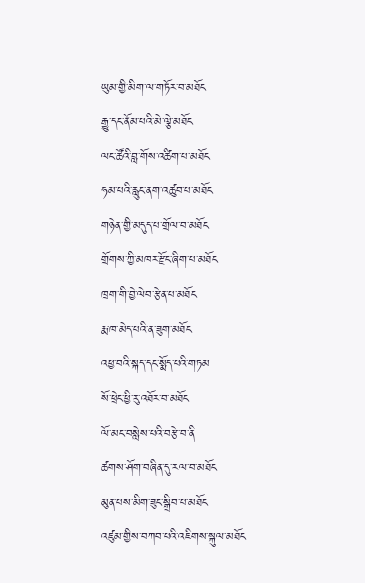ཡུམ་གྱི་མིག་ལ་གཏོར་བ་མཐོང
རྒྱུ་དང་ནོམ་པའི་མེ་ལྕེ་མཐོང
ལང་ཚོའི་བླ་གོས་འཚིག་པ་མཐོང
ཧམ་པའི་རླུང་ནག་འཚུབ་པ་མཐོང
གཉེན་གྱི་མདུད་པ་གྲོལ་བ་མཐོང
གྲོགས་ཀྱི་མཁར་རྫོང་ཞིག་པ་མཐོང
ཁྲག་གི་བྱེ་ལེབ་རྩེན་པ་མཐོང
རྨ་ཁ་མེད་པའི་ན་ཟུག་མཐོང
འཕྱ་བའི་སྐད་དང་སྨོད་པའི་གཏམ
སོ་ཕྲེང་ཕྱི་རུ་འཐོར་བ་མཐོང
ལོ་མང་བསླེས་པའི་བརྩེ་བ་ནི
ཚགས་ཤོག་བཞིན་དུ་རལ་བ་མཐོང
མུན་པས་མིག་ཟུང་སྒྲིབ་པ་མཐོང
འཛུམ་གྱིས་བཀབ་པའི་འཇིགས་སྐུལ་མཐོང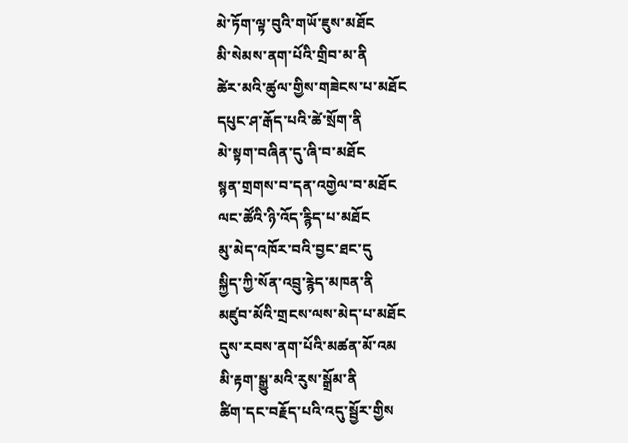མེ་ཏོག་ལྟ་བུའི་གཡོ་ཇུས་མཐོང
མི་སེམས་ནག་པོའི་གྲིབ་མ་ནི
ཚེར་མའི་ཚུལ་གྱིས་གཟེངས་པ་མཐོང
དཔུང་ཤ་རྒོད་པའི་ཚེ་སྲོག་ནི
མེ་སྟག་བཞིན་དུ་ཞི་བ་མཐོང
སྙན་གྲགས་བ་དན་འགྱེལ་བ་མཐོང
ལང་ཚོའི་ཉི་འོད་རྙིད་པ་མཐོང
མུ་མེད་འཁོར་བའི་བྱང་ཐང་དུ
སྐྱིད་ཀྱི་སོན་འབྲུ་རྙེད་མཁན་ནི
མཛུབ་མོའི་གྲངས་ལས་མེད་པ་མཐོང
དུས་རབས་ནག་པོའི་མཚན་མོ་འམ
མི་རྟག་སྒྱུ་མའི་རུས་སྒྲོམ་ནི
ཚིག་དང་བརྗོད་པའི་འདུ་སྦྱོར་གྱིས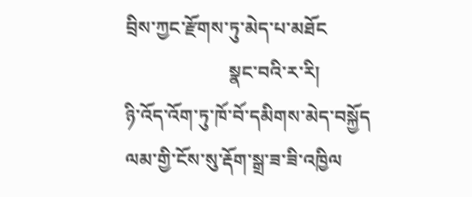བྲིས་ཀྱང་རྫོགས་ཏུ་མེད་པ་མཐོང
                      སྣང་བའི་ར་རི།
ཉི་འོད་འོག་ཏུ་ཁོ་བོ་དམིགས་མེད་བསྐྱོད
ལམ་གྱི་ངོས་སུ་རྡོག་སྒྲ་ཟ་ཟི་འཁྱིལ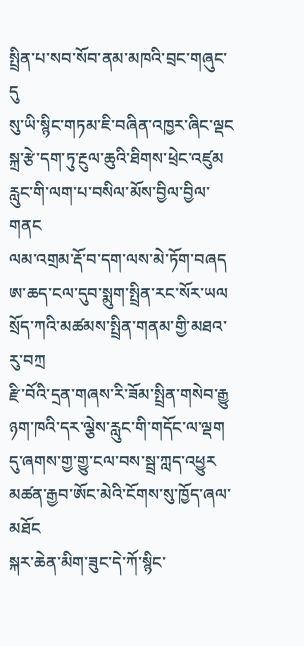སྤྲིན་པ་སབ་སོབ་ནམ་མཁའི་བྲང་གཞུང་དུ
སུ་ཡི་སྙིང་གཏམ་ཇི་བཞིན་འཁྱར་ཞིང་ལྡང
སྐྲ་རྩེ་དག་ཏུ་རྔུལ་ཆུའི་ཐིགས་ཕྲེང་འཛུམ
རླུང་གི་ལག་པ་བསིལ་མོས་བྱིལ་བྱིལ་གནང
ལམ་འགྲམ་རྡོ་བ་དག་ལས་མེ་ཏོག་བཞད
ཨ་ཆད་ངལ་དུབ་སྨུག་སྤྲིན་རང་སོར་ཡལ
སྲོད་ཀའི་མཚམས་སྤྲིན་གནམ་གྱི་མཐའ་རུ་བཀྲ
རྫི་བོའི་དྲན་གཞས་རི་ཟོམ་སྤྲིན་གསེབ་རྒྱུ
ཉག་ཁའི་དར་ལྕེས་རླུང་གི་གདོང་ལ་ལྡག
དུ་ཞགས་གྱ་གྱུ་ངལ་བས་སྦྲ་ཀླད་འཕྱུར
མཚན་རྒྱབ་ཨོང་མེའི་ངོགས་སུ་ཁྱོད་ཞལ་མཐོང
སྐར་ཆེན་མིག་ཟུང་དེ་ཀོ་སྙིང་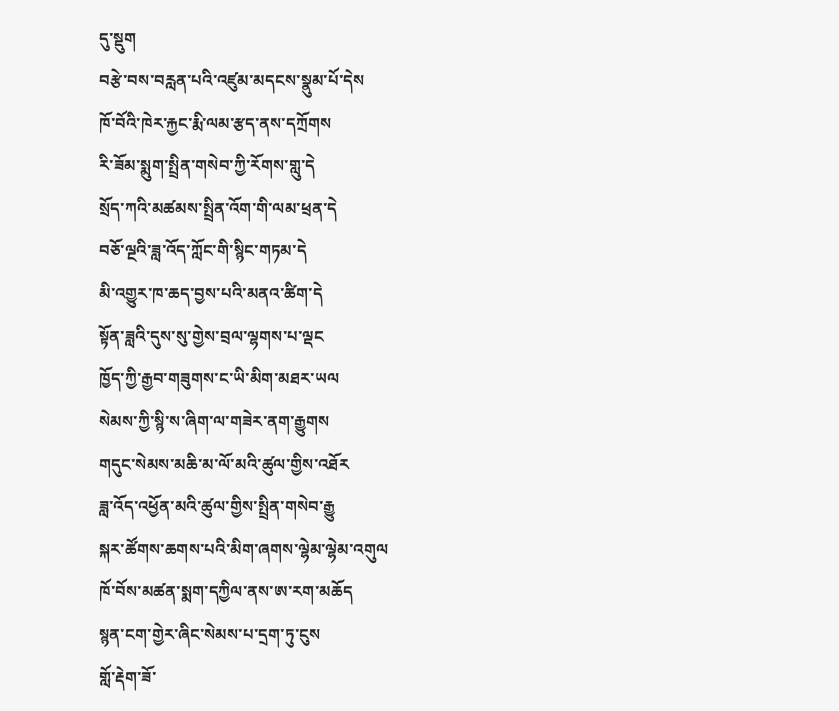དུ་སྡུག
བརྩེ་བས་བརླན་པའི་འཛུམ་མདངས་སྣུམ་པོ་དེས
ཁོ་བོའི་ཁེར་རྐྱང་རྨི་ལམ་རྩད་ནས་དཀྲོགས
རི་ཟོམ་སྨུག་སྤྲིན་གསེབ་ཀྱི་རོགས་གླུ་དེ
སྲོད་ཀའི་མཚམས་སྤྲིན་འོག་གི་ལམ་ཕྲན་དེ
བཅོ་ལྔའི་ཟླ་འོད་ཀློང་གི་སྙིང་གཏམ་དེ
མི་འགྱུར་ཁ་ཆད་བྱས་པའི་མནའ་ཚིག་དེ
སྟོན་ཟླའི་དུས་སུ་གྱེས་བྲལ་ལྷགས་པ་ལྡང
ཁྱོད་ཀྱི་རྒྱབ་གཟུགས་ང་ཡི་མིག་མཐར་ཡལ
སེམས་ཀྱི་སྙི་ས་ཞིག་ལ་གཟེར་ནག་རྒྱུགས
གདུང་སེམས་མཆི་མ་ལོ་མའི་ཚུལ་གྱིས་འཐོར
ཟླ་འོད་འཕྱོན་མའི་ཚུལ་གྱིས་སྤྲིན་གསེབ་རྒྱུ
སྐར་ཚོགས་ཆགས་པའི་མིག་ཞགས་ལྷེམ་ལྷེམ་འགུལ
ཁོ་བོས་མཚན་སྨག་དཀྱིལ་ནས་ཨ་རག་མཆོད
སྙན་ངག་གྱེར་ཞིང་སེམས་པ་དྲག་ཏུ་ངུས
གློ་རྡེག་ཟོ་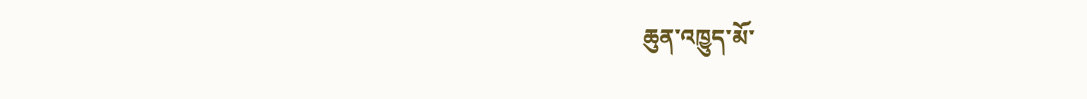ཆུན་འཁྱུད་མོ་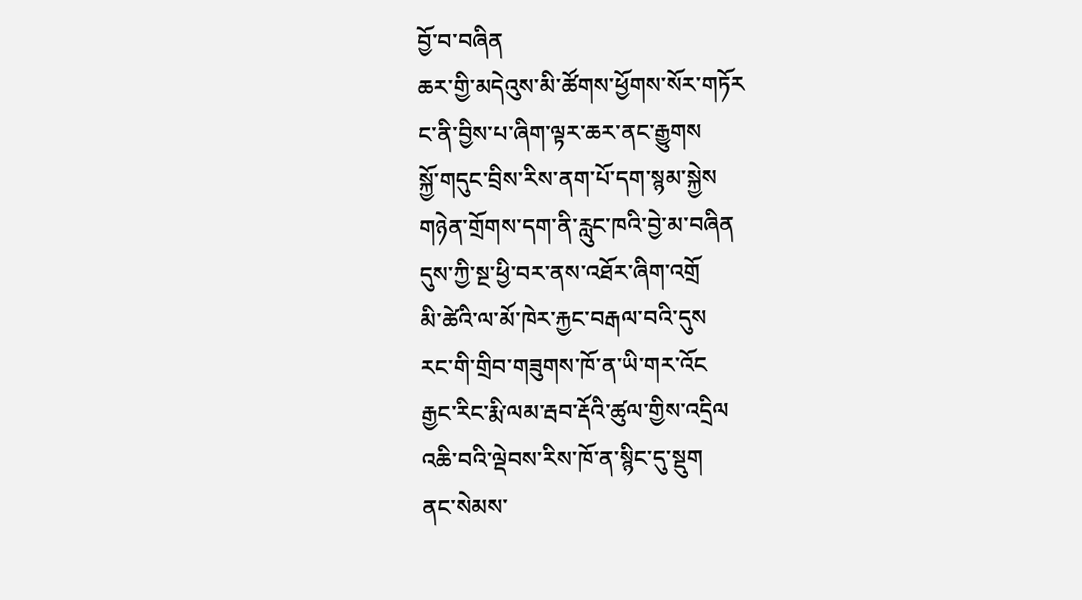བྱོ་བ་བཞིན
ཆར་གྱི་མདེའུས་མི་ཚོགས་ཕྱོགས་སོར་གཏོར
ང་ནི་བྱིས་པ་ཞིག་ལྟར་ཆར་ནང་རྒྱུགས
སྐྱོ་གདུང་བྲིས་རིས་ནག་པོ་དག་སྙམ་སྐྱེས
གཉེན་གྲོགས་དག་ནི་རླུང་ཁའི་བྱེ་མ་བཞིན
དུས་ཀྱི་སྔ་ཕྱི་བར་ནས་འཐོར་ཞིག་འགྲོ
མི་ཚེའི་ལ་མོ་ཁེར་རྐྱང་བརྒལ་བའི་དུས
རང་གི་གྲིབ་གཟུགས་ཁོ་ན་ཡི་གར་འོང
རྒྱང་རིང་རྨི་ལམ་རྦབ་རྡོའི་ཚུལ་གྱིས་འདྲིལ
འཆི་བའི་ལྡེབས་རིས་ཁོ་ན་སྙིང་དུ་སྡུག
ནང་སེམས་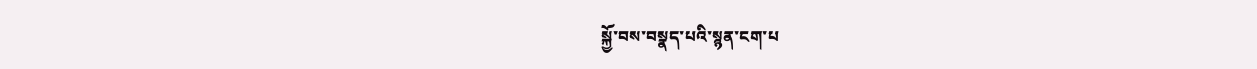སྐྱོ་བས་བསྣད་པའི་སྙན་ངག་པ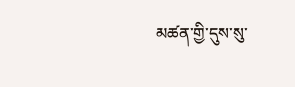མཚན་གྱི་དུས་སུ་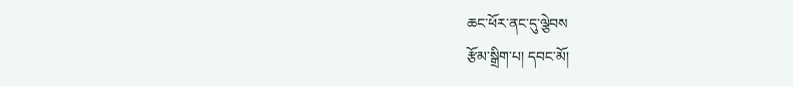ཆང་ཕོར་ནང་དུ་ལྕེབས
རྩོམ་སྒྲིག་པ། དབང་མོ།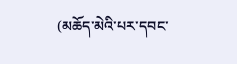(མཆོད་མེའི་པར་དབང་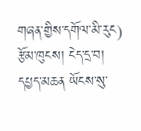གཞན་གྱིས་དགོལ་མི་རུང)
རྩོམ་ཁུངས། ངེད་དྲ་བ།
དཔྱད་མཆན ཡོངས་སུ་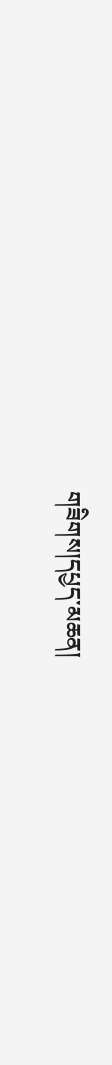གཟིགས།དཔྱད་མཆན།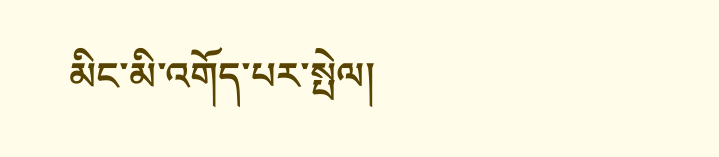མིང་མི་འགོད་པར་སྤེལ།